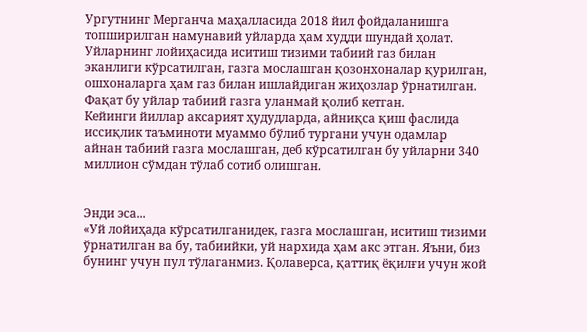Ургутнинг Мерганча маҳалласида 2018 йил фойдаланишга топширилган намунавий уйларда ҳам худди шундай ҳолат. Уйларнинг лойиҳасида иситиш тизими табиий газ билан эканлиги кўрсатилган, газга мослашган қозонхоналар қурилган, ошхоналарга ҳам газ билан ишлайдиган жиҳозлар ўрнатилган. Фақат бу уйлар табиий газга уланмай қолиб кетган.
Кейинги йиллар аксарият ҳудудларда, айниқса қиш фаслида иссиқлик таъминоти муаммо бўлиб тургани учун одамлар айнан табиий газга мослашган, деб кўрсатилган бу уйларни 340 миллион сўмдан тўлаб сотиб олишган.


Энди эса...
«Уй лойиҳада кўрсатилганидек, газга мослашган, иситиш тизими ўрнатилган ва бу, табиийки, уй нархида ҳам акс этган. Яъни, биз бунинг учун пул тўлаганмиз. Қолаверса, қаттиқ ёқилғи учун жой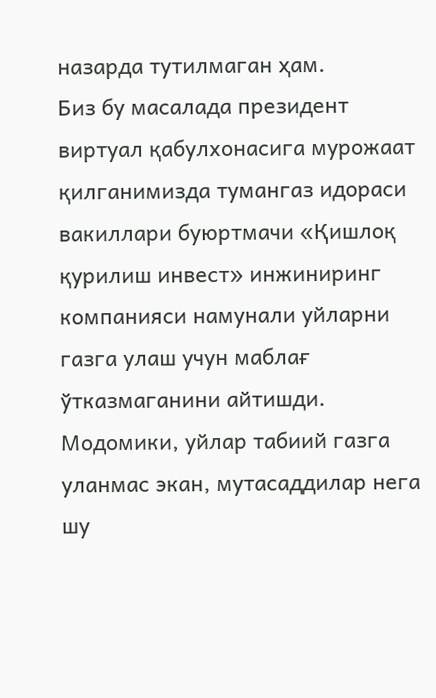назарда тутилмаган ҳам.
Биз бу масалада президент виртуал қабулхонасига мурожаат қилганимизда тумангаз идораси вакиллари буюртмачи «Қишлоқ қурилиш инвест» инжиниринг компанияси намунали уйларни газга улаш учун маблағ ўтказмаганини айтишди.
Модомики, уйлар табиий газга уланмас экан, мутасаддилар нега шу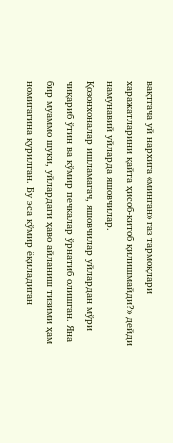вақтгача уй нархига «минган» газ тармоқлари харажатларини қайта ҳисоб-китоб қилишмайди?» дейди намунавий уйларда яшовчилар.
Қозонхоналар ишламагач, яшовчилар уйлардан мўри чиқариб ўтин ва кўмир печкалар ўрнатиб олишган. Яна бир муаммо шуки, уйлардаги ҳаво айланиш тизими ҳам номигагина қурилган. Бу эса кўмир ёқиладиган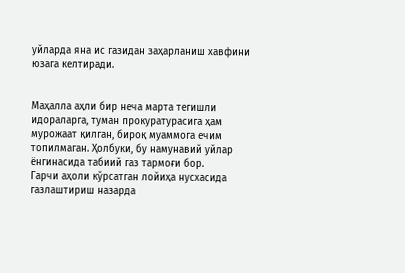уйларда яна ис газидан заҳарланиш хавфини юзага келтиради.


Маҳалла аҳли бир неча марта тегишли идораларга, туман прокуратурасига ҳам мурожаат қилган, бироқ муаммога ечим топилмаган. Ҳолбуки, бу намунавий уйлар ёнгинасида табиий газ тармоғи бор.
Гарчи аҳоли кўрсатган лойиҳа нусхасида газлаштириш назарда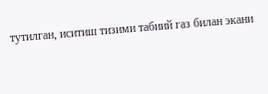тутилган, иситиш тизими табиий газ билан экани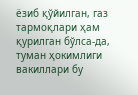ёзиб қўйилган, газ тармоқлари ҳам қурилган бўлса-да, туман ҳокимлиги вакиллари бу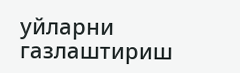уйларни газлаштириш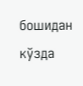бошидан кўзда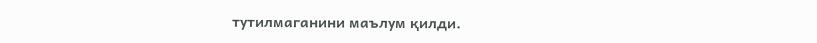тутилмаганини маълум қилди.